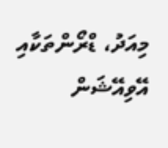މިއަދު، ޑްރޯންތަކާއި އޭވިއޭޝަން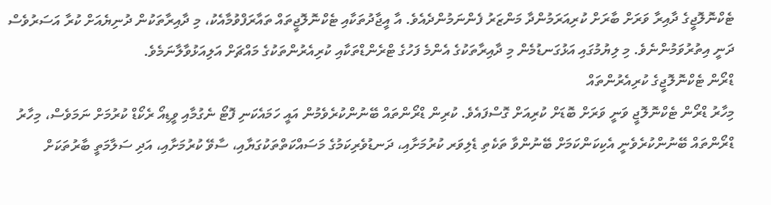ޓެކްނޮލޮޖީގެ ދާއިރާ ވަރަށް ބާރަށް ކުރިއަރަމުންދާ މަންޒަރު ފެންނަމުންދެއެވެ. އާ އީޖާދުތަކާއި ޓެކްނޮލޮޖީތައް ތައާރަފްވުމާއެކު، މި ދާއިރާތަކުން ދުނިޔެއަށް ކުރާ އަސަރުވެސް ދަނީ އިތުރުވަމުންނެވެ. މި ލިޔުމުގައި އަޅުގަނޑުމެން މި ދާއިރާތަކުގެ އެންމެ ފަހުގެ ޓްރެންޑްތަކާއި ކުރިއެރުންތަކުގެ މައްޗަށް އަލިއަޅުވާލާނަމެވެ.
ޑްރޯން ޓެކްނޮލޮޖީގެ ކުރިއެރުންތައް
މިހާރު ޑްރޯން ޓެކްނޮލޮޖީ ވަނީ ވަރަށް ބޮޑަށް ކުރިއަށް ގޮސްފައެވެ. ކުރިން ޑްރޯންތައް ބޭނުންކުރެވެމުން އައީ ހަމައެކަނި ފޮޓޯ ނެގުމާއި ވީޑިއޯ ރެކޯޑް ކުރުމަށް ނަމަވެސް، މިހާރު ޑްރޯންތައް ބޭނުންކުރެވެނީ އެކިކަންކަމަށް ބޭނުންވާ ތަކެތި ޑެލިވަރ ކުރުމަށާއި، ދަނޑުވެރިކަމުގެ މަސައްކަތްތަކުގަޔާއި، ސާވޭ ކުރުމަށާއި، އަދި ސަލާމަތީ ބާރުތަކަށް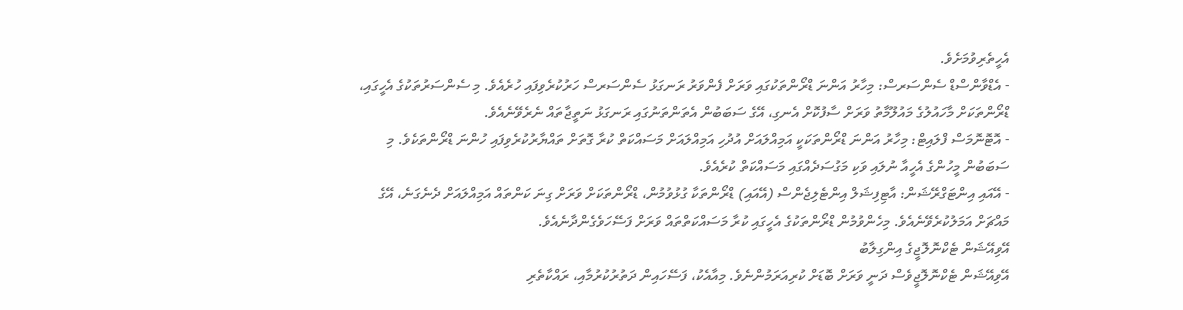އެހީތެރިވުމަށެވެ.
- އެޑްވާންސްޑް ސެންސަރސް: މިހާރު އަންނަ ޑްރޯންތަކުގައި ވަރަށް ފެންވަރު ރަނގަޅު ސެންސަރސް ހަރުކުރެވިފައި ހުރެއެވެ. މި ސެންސަރުތަކުގެ އެހީގައި، ޑްރޯންތަކަށް މާހައުލުގެ މައުލޫމާތު ވަރަށް ސާފުކޮށް އެނގި، އޭގެ ސަބަބުން އެތަންތަނުގައި ރަނގަޅު ނަތީޖާތައް ނެރެވޭނެއެވެ.
- އޮޓޮނޮމަސް ފްލައިޓް: މިހާރު އަންނަ ޑްރޯންތަކަކީ އަމިއްލައަށް އުދުހި އަމިއްލައަށް މަސައްކަތް ކުރާ ގޮތަށް ތައްޔާރުކުރެވިފައި ހުންނަ ޑްރޯންތަކެވެ. މި ސަބަބުން މީހުންގެ އެހީއާ ނުލައި ވަކި މަގުސަދެއްގައި މަސައްކަތް ކުރެއެވެ.
- އޭއައި އިންޓަގްރޭޝަން: އާޓިފިޝަލް އިންޓެލިޖެންސް (އޭއައި) ޑްރޯންތަކާ ގުޅުވުމުން، ޑްރޯންތަކަށް ވަރަށް ގިނަ ކަންތައް އަމިއްލައަށް ދެނެގަނެ، އޭގެ މައްޗަށް އަމަލުކުރެވޭނެއެވެ. މިހެންވުމުން ޑްރޯންތަކުގެ އެހީގައި ކުރާ މަސައްކަތްތައް ވަރަށް ފަސޭހަވެގެންދާނެއެވެ.
އޭވިއޭޝަން ޓެކްނޮލޮޖީގެ އިންގިލާބު
އޭވިއޭޝަން ޓެކްނޮލޮޖީވެސް ދަނީ ވަރަށް ބޮޑަށް ކުރިއަރަމުންނެވެ. މިއާއެކު، ފަސޭހައިން ދަތުރުކުރުމާއި، ރައްކާތެރި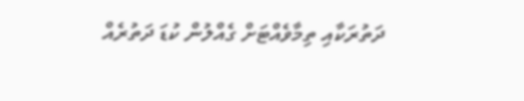ދަތުރަކާއި ތިމާވެއްޓަށް ގެއްލުން ކުޑަ ދަތުރެއް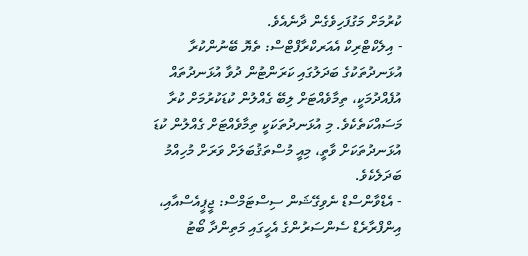ކުރުމަށް މަގުފަހިވެގެން ދާނެއެވެ.
- އިލެކްޓްރިކް އެއަރކްރާފްޓްސް: ތެޔޮ ބޭނުންކުރާ އުޅަނދުތަކުގެ ބަދަލުގައި ކަރަންޓުން ދުވާ އުޅަނދުތައް އުފެއްދުމަކީ، ތިމާވެއްޓަށް ލިބޭ ގެއްލުން ކުޑަކުރުމަށް ކުރާ މަސައްކަތެކެވެ. މި އުޅަނދުތަކަކީ ތިމާވެއްޓަށް ގެއްލުން ކުޑަ އުޅަނދުތަކަށް ވާތީ، މިއީ މުސްތަޤުބަލަށް ވަރަށް މުހިއްމު ބަދަލެކެވެ.
- އެޑްވާންސްޑް ނެވިގޭޝަން ސިސްޓަމްސް: ޖީޕީއެސްއާއި، އިންފްރާރެޑް ސެންސަރުންގެ އެހީގައި މަތިންދާ ބޯޓު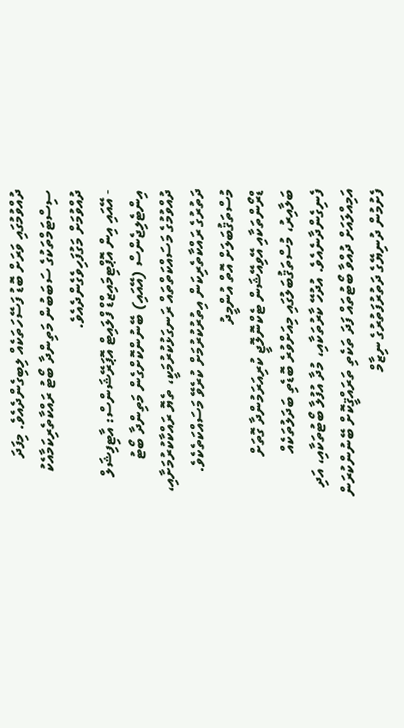ދުއްވުމުގައި ވަރަށް ބޮޑު ފަސޭހަތަކެއް ލިބިގެންދެއެވެ. މިފަދަ ސިސްޓަމްތަކުގެ ސަބަބުން މަތިންދާ ބޯޓު ރައްކާތެރިކަމާއެކު ދުއްވުމަށް މަގުފަހިވެގެންދެއެވެ.
- އޭއައި އިން އޮޕްޓިމައިޒްޑް ފްލައިޓް އޮޕަރޭޝަންސް: އާޓިފިޝަލް އިންޓެލިޖެންސް (އޭއައި) ބޭނުންކޮށްގެން މަތިންދާ ބޯޓު ދުއްވުމުގެ މަސައްކަތްތައް ރަނގަޅުކުރުމަކީ، ތެޔޮ ރައްކާކުރުމަށާއި، ދަތުރުގެ ރައްކާތެރިކަން އިތުރުކުރުމަށް ކުރެވޭ މަސައްކަތެކެވެ.
މުސްތަޤުބަލަށް އޮތް އުންމީދު
ޑްރޯންތަކާއި އޭވިއޭޝަން ޓެކްނޮލޮޖީ ކުރިއަރަމުންދާ ގޮތަށް ބަލާއިރު، މުސްތަޤުބަލުގައި މިއަށްވުރެ ބޮޑެތި ބަދަލުތަކެއް ފެނިގެންދާނެއެވެ. އުދުހޭ ކާރުތަކާއި، މުދާ އުފުލާ ބޯޓުތަކާއި، އަދި އަމިއްލައަށް ދުއްވާ ބޯޓުތައް ފަދަ ތަކެތި ތަރައްޤީކޮށް ބޭނުންކުރަން ފެށުމުން ދުނިޔޭގެ ދަތުރުފަތުރުގެ ނިޒާމް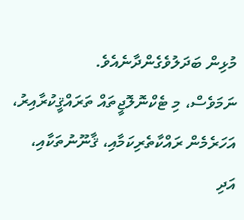މުޅިން ބަދަލުވެގެންދާނެއެވެ.
ނަމަވެސް، މި ޓެކްނޮލޮޖީތައް ތަރައްޤީކުރާއިރު، އަހަރެމެން ރައްކާތެރިކަމާއި، ޤާނޫނުތަކާއި، އަދި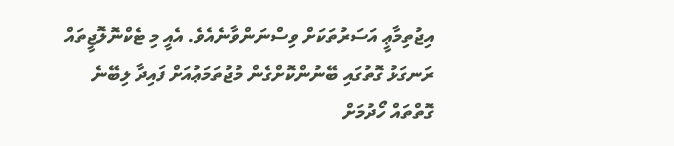އިޖުތިމާޢީ އަސަރުތަކަށް ވިސްނަންވާނެއެވެ. އެއީ މި ޓެކްނޮލޮޖީތައް ރަނގަޅު ގޮތުގައި ބޭނުންކޮށްގެން މުޖުތަމަޢުއަށް ފައިދާ ލިބޭނެ ގޮތްތައް ހޯދުމަށް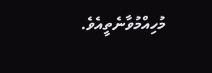މުހިއްމުވާނެތީއެވެ.